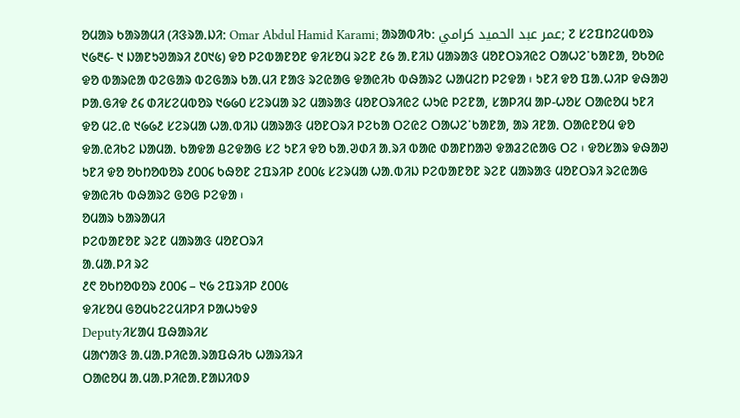ᱚᱢᱟᱨ ᱠᱟᱨᱟᱢᱤ (ᱤᱝᱨᱟᱹᱡᱤᱺ Omar Abdul Hamid Karami; ᱟᱨᱟᱵᱤᱠ: عمر عبد الحميد كرامي; ᱗ ᱥᱮᱯᱴᱮᱢᱵᱚᱨ ᱑᱙᱓᱔- ᱑ ᱡᱟᱱᱩᱣᱟᱨᱤ ᱒᱐᱑᱕) ᱫᱚ ᱞᱮᱵᱟᱱᱚᱱ ᱫᱤᱥᱚᱢ ᱨᱮᱱ ᱒᱙ ᱟᱹᱱᱤᱡ ᱢᱟᱨᱟᱝ ᱢᱚᱱᱛᱨᱤᱭᱮ ᱛᱟᱦᱮᱸᱠᱟᱱᱟ, ᱚᱠᱚᱭ ᱫᱚ ᱵᱟᱨᱭᱟ ᱵᱮᱜᱟᱨ ᱵᱮᱜᱟᱨ ᱠᱟᱹᱢᱤ ᱱᱟᱝ ᱨᱮᱭᱟᱜ ᱫᱟᱭᱤᱠ ᱵᱷᱟᱨᱮ ᱦᱟᱢᱮᱴ ᱞᱮᱫᱟ ᱾ ᱩᱱᱤ ᱫᱚ ᱯᱟᱹᱦᱤᱞ ᱫᱷᱟᱣ ᱞᱟᱹᱜᱤᱫ ᱒᱔ ᱰᱤᱥᱮᱢᱵᱚᱨ ᱑᱙᱙᱐ ᱥᱮᱨᱢᱟ ᱨᱮ ᱢᱟᱨᱟᱝ ᱢᱚᱱᱛᱨᱤᱭᱮ ᱦᱩᱭ ᱞᱮᱱᱟ, ᱥᱟᱞᱤᱢ ᱟᱞ-ᱦᱚᱥ ᱛᱟᱭᱚᱢ ᱩᱱᱤ ᱫᱚ ᱢᱮᱹᱭ ᱑᱙᱙᱒ ᱥᱮᱨᱢᱟ ᱦᱟᱹᱵᱤᱡ ᱢᱟᱨᱟᱝ ᱢᱚᱱᱛᱨᱤ ᱞᱮᱠᱟ ᱛᱮᱭᱮ ᱛᱟᱦᱮᱸᱠᱟᱱᱟ, ᱟᱨ ᱤᱱᱟᱹ ᱛᱟᱭᱱᱚᱢ ᱫᱚ ᱫᱟᱹᱭᱤᱠᱮ ᱡᱟᱢᱟᱹ ᱠᱟᱫᱟ ᱪᱮᱫᱟᱜ ᱥᱮ ᱩᱱᱤ ᱫᱚ ᱠᱟᱹᱣᱰᱤ ᱟᱹᱨᱤ ᱵᱟᱭ ᱰᱟᱱᱴᱟᱣ ᱫᱟᱲᱮᱭᱟᱜ ᱛᱮ ᱾ ᱫᱚᱥᱟᱨ ᱫᱷᱟᱣ ᱩᱱᱤ ᱫᱚ ᱚᱠᱴᱚᱵᱚᱨ ᱒᱐᱐᱔ ᱠᱷᱚᱱ ᱮᱯᱨᱤᱞ ᱒᱐᱐᱕ ᱥᱮᱨᱢᱟ ᱦᱟᱹᱵᱤᱡ ᱞᱮᱵᱟᱱᱚᱱ ᱨᱮᱱ ᱢᱟᱨᱟᱝ ᱢᱚᱱᱛᱨᱤ ᱨᱮᱭᱟᱜ ᱫᱟᱭᱤᱠ ᱵᱷᱟᱨᱮ ᱜᱚᱜ ᱞᱮᱫᱟ ᱾
ᱚᱢᱟᱨ ᱠᱟᱨᱟᱢᱤ
ᱞᱮᱵᱟᱱᱚᱱ ᱨᱮᱱ ᱢᱟᱨᱟᱝ ᱢᱚᱱᱛᱨᱤ
ᱟᱹᱢᱟᱹᱞᱤ ᱨᱮ
᱒᱖ ᱚᱠᱴᱚᱵᱚᱨ ᱒᱐᱐᱔ – ᱑᱙ ᱮᱯᱨᱤᱞ ᱒᱐᱐᱕
ᱫᱤᱥᱚᱢ ᱜᱚᱢᱠᱮᱮᱢᱤᱞᱤ ᱞᱟᱦᱩᱫᱽ
Deputyᱤᱥᱟᱢ ᱯᱷᱟᱨᱤᱥ
ᱢᱟᱬᱟᱝ ᱟᱹᱢᱟᱹᱞᱤᱭᱟᱹᱨᱟᱯᱷᱤᱠ ᱦᱟᱨᱤᱨᱤ
ᱛᱟᱭᱚᱢ ᱟᱹᱢᱟᱹᱞᱤᱭᱟᱹᱱᱟᱡᱤᱵᱽ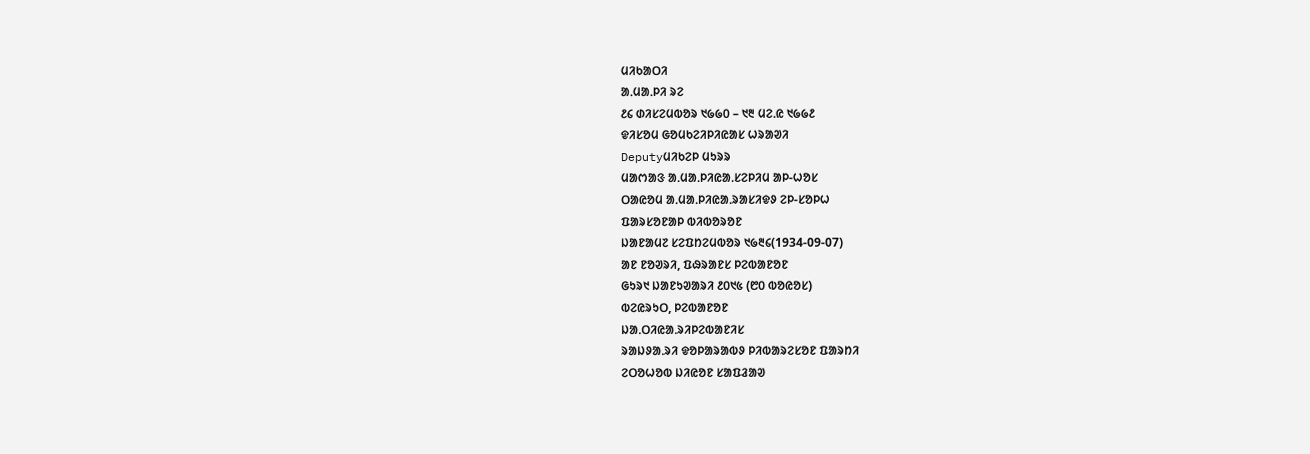ᱢᱤᱠᱟᱛᱤ
ᱟᱹᱢᱟᱹᱞᱤ ᱨᱮ
᱒᱔ ᱰᱤᱥᱮᱢᱵᱚᱨ ᱑᱙᱙᱐ – ᱑᱓ ᱢᱮᱹᱭ ᱑᱙᱙᱒
ᱫᱤᱥᱚᱢ ᱜᱚᱢᱠᱮᱤᱞᱤᱭᱟᱥ ᱦᱨᱟᱣᱤ
Deputyᱢᱤᱠᱮᱞ ᱢᱩᱨᱨ
ᱢᱟᱬᱟᱝ ᱟᱹᱢᱟᱹᱞᱤᱭᱟᱹᱥᱮᱞᱤᱢ ᱟᱞ-ᱦᱚᱥ
ᱛᱟᱭᱚᱢ ᱟᱹᱢᱟᱹᱞᱤᱭᱟᱹᱨᱟᱥᱤᱫᱽ ᱮᱞ-ᱥᱚᱞᱦ
ᱯᱟᱨᱥᱚᱱᱟᱞ ᱵᱤᱵᱚᱨᱚᱱ
ᱡᱟᱱᱟᱢ᱗ ᱥᱮᱯᱴᱮᱢᱵᱚᱨ ᱑᱙᱓᱔(1934-09-07)
ᱟᱱ ᱱᱚᱣᱨᱤ, ᱯᱷᱨᱟᱱᱥ ᱞᱮᱵᱟᱱᱚᱱ
ᱜᱩᱨ᱑ ᱡᱟᱱᱩᱣᱟᱨᱤ ᱒᱐᱑᱕ (᱘᱐ ᱵᱚᱭᱚᱥ)
ᱵᱮᱭᱨᱩᱛ, ᱞᱮᱵᱟᱱᱚᱱ
ᱡᱟᱹᱛᱤᱭᱟᱹᱨᱤᱞᱮᱵᱟᱱᱤᱥ
ᱨᱟᱡᱽᱟᱹᱨᱤ ᱫᱚᱞᱟᱨᱟᱵᱽ ᱞᱤᱵᱟᱨᱮᱥᱚᱱ ᱯᱟᱨᱴᱤ
ᱮᱛᱚᱦᱚᱵ ᱡᱤᱭᱚᱱ ᱥᱟᱯᱲᱟᱣ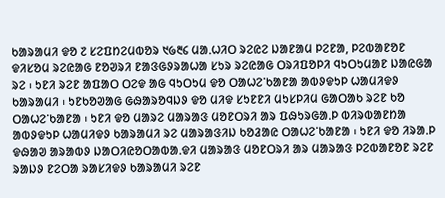ᱠᱟᱨᱟᱢᱤ ᱫᱚ ᱗ ᱥᱮᱯᱴᱮᱢᱵᱚᱨ ᱑᱙᱓᱔ ᱢᱟᱹᱦᱤᱛ ᱨᱮᱭᱮ ᱡᱟᱱᱟᱢ ᱞᱮᱱᱟ, ᱞᱮᱵᱟᱱᱚᱱ ᱫᱤᱥᱚᱢ ᱨᱮᱭᱟᱜ ᱱᱚᱣᱨᱤ ᱱᱟᱝᱜᱽᱨᱟᱦᱟ ᱥᱩᱨ ᱨᱮᱭᱟᱜ ᱛᱨᱤᱯᱚᱞᱤ ᱧᱩᱛᱩᱢᱟᱱ ᱡᱟᱭᱜᱟ ᱨᱮ ᱾ ᱩᱱᱤ ᱨᱮᱱ ᱟᱯᱟᱛ ᱛᱮᱫ ᱟᱜ ᱧᱩᱛᱩᱢ ᱫᱚ ᱛᱟᱦᱮᱸᱠᱟᱱᱟ ᱟᱵᱽᱫᱩᱞ ᱦᱟᱢᱤᱫᱽ ᱠᱟᱨᱟᱢᱤ ᱾ ᱩᱱᱠᱚᱣᱟᱜ ᱜᱷᱟᱨᱚᱧᱡᱽ ᱫᱚ ᱢᱤᱫ ᱥᱩᱱᱱᱤ ᱢᱩᱥᱞᱤᱢ ᱜᱟᱛᱟᱠ ᱨᱮᱱ ᱠᱚ ᱛᱟᱦᱮᱸᱠᱟᱱᱟ ᱾ ᱩᱱᱤ ᱫᱚ ᱢᱟᱨᱮ ᱢᱟᱨᱟᱝ ᱢᱚᱱᱛᱨᱤ ᱟᱨ ᱯᱷᱩᱨᱜᱟᱹᱞ ᱵᱤᱨᱵᱟᱱᱴᱟ ᱟᱵᱽᱫᱩᱞ ᱦᱟᱢᱤᱫᱽ ᱠᱟᱨᱟᱢᱤ ᱨᱮ ᱢᱟᱨᱟᱝᱤᱡ ᱠᱚᱲᱟᱭ ᱛᱟᱦᱮᱸᱠᱟᱱᱟ ᱾ ᱩᱱᱤ ᱫᱚ ᱤᱨᱟᱹᱞ ᱫᱷᱟᱣ ᱟᱨᱟᱵᱽ ᱡᱟᱛᱤᱭᱚᱛᱟᱵᱟᱹᱫᱤ ᱢᱟᱨᱟᱝ ᱢᱚᱱᱛᱨᱤ ᱟᱨ ᱢᱟᱨᱟᱝ ᱞᱮᱵᱟᱱᱚᱱ ᱨᱮᱱ ᱨᱟᱡᱽ ᱱᱮᱛᱟ ᱨᱟᱥᱤᱫᱽ ᱠᱟᱨᱟᱢᱤ ᱨᱮᱱ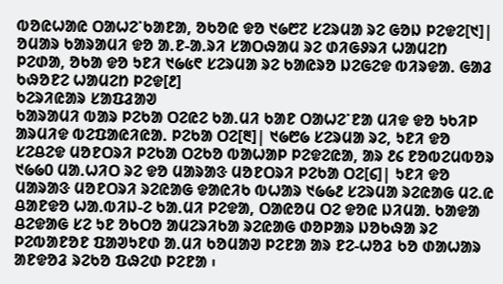ᱵᱚᱭᱦᱟᱭ ᱛᱟᱦᱮᱸᱠᱟᱱᱟ, ᱚᱠᱚᱭ ᱫᱚ ᱑᱙᱘᱗ ᱥᱮᱨᱢᱟ ᱨᱮ ᱜᱚᱡ ᱞᱮᱫᱮ[᱑]| ᱚᱢᱟᱨ ᱠᱟᱨᱟᱢᱤ ᱫᱚ ᱟᱹᱱ-ᱟᱹᱨᱤ ᱥᱟᱛᱷᱟᱢ ᱨᱮ ᱰᱤᱜᱽᱨᱤ ᱦᱟᱢᱮᱴ ᱞᱮᱰᱟ, ᱚᱠᱟ ᱫᱚ ᱩᱱᱤ ᱑᱙᱕᱖ ᱥᱮᱨᱢᱟ ᱨᱮ ᱠᱟᱭᱨᱚ ᱡᱮᱜᱮᱫ ᱵᱤᱨᱫᱟᱹ ᱜᱟᱲ ᱠᱷᱚᱱᱮ ᱦᱟᱢᱮᱴ ᱞᱮᱫ[᱒]
ᱠᱮᱨᱤᱭᱟᱨ ᱥᱟᱯᱲᱟᱣ
ᱠᱟᱨᱟᱢᱤ ᱵᱟᱨ ᱞᱮᱠᱟ ᱛᱮᱭᱮ ᱠᱟᱹᱢᱤ ᱠᱟᱱ ᱛᱟᱦᱮᱸᱱᱟ ᱢᱤᱫ ᱫᱚ ᱩᱠᱤᱞ ᱟᱨᱢᱤᱫ ᱵᱮᱯᱟᱭᱤᱭᱟᱹ ᱞᱮᱠᱟ ᱛᱮ[᱓]| ᱑᱙᱘᱙ ᱥᱮᱨᱢᱟ ᱨᱮ, ᱩᱱᱤ ᱫᱚ ᱥᱮᱪᱮᱫ ᱢᱚᱱᱛᱨᱤ ᱞᱮᱠᱟ ᱛᱮᱠᱚ ᱵᱟᱦᱟᱞ ᱞᱮᱫᱮᱭᱟ, ᱟᱨ ᱒᱔ ᱱᱚᱵᱮᱢᱵᱚᱨ ᱑᱙᱙᱐ ᱢᱟᱹᱦᱤᱛ ᱨᱮ ᱫᱚ ᱢᱟᱨᱟᱝ ᱢᱚᱱᱛᱨᱤ ᱞᱮᱠᱟ ᱛᱮ[᱔]| ᱩᱱᱤ ᱫᱚ ᱢᱟᱨᱟᱝ ᱢᱚᱱᱛᱨᱤ ᱨᱮᱭᱟᱜ ᱫᱟᱭᱤᱠ ᱵᱦᱟᱨ ᱑᱙᱙᱒ ᱥᱮᱨᱢᱟ ᱨᱮᱭᱟᱜ ᱢᱮᱹᱭ ᱪᱟᱱᱫᱚ ᱦᱟᱹᱵᱤᱡ-ᱮ ᱠᱟᱹᱢᱤ ᱞᱮᱫᱟ, ᱛᱟᱭᱚᱢ ᱛᱮ ᱫᱚᱭ ᱡᱤᱢᱟᱹ ᱠᱟᱫᱟ ᱪᱮᱫᱟᱜ ᱥᱮ ᱩᱱ ᱚᱠᱛᱚ ᱟᱢᱮᱨᱤᱠᱟ ᱨᱮᱭᱟᱜ ᱰᱚᱞᱟᱨ ᱡᱚᱠᱷᱟ ᱨᱮ ᱞᱮᱵᱟᱱᱚᱱ ᱯᱟᱣᱩᱱᱰ ᱟᱹᱢᱤ ᱠᱚᱢᱟᱣ ᱞᱮᱱᱟ ᱟᱨ ᱱᱮ-ᱦᱚᱲ ᱠᱚ ᱰᱟᱦᱟᱨ ᱟᱱᱫᱚᱲ ᱨᱮᱠᱚ ᱯᱷᱮᱰ ᱞᱮᱱᱟ ᱾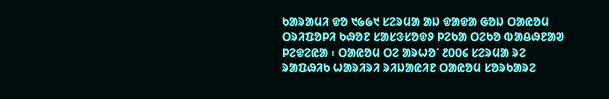ᱠᱟᱨᱟᱢᱤ ᱫᱚ ᱑᱙᱙᱑ ᱥᱮᱨᱢᱟ ᱟᱡ ᱫᱟᱫᱟ ᱜᱚᱡ ᱛᱟᱭᱚᱢ ᱛᱨᱤᱯᱚᱞᱤ ᱠᱷᱚᱱ ᱥᱟᱥᱝᱥᱚᱫᱽ ᱞᱮᱠᱟ ᱛᱮᱠᱚ ᱵᱟᱪᱷᱱᱟᱣ ᱞᱮᱫᱮᱭᱟ ᱾ ᱛᱟᱭᱚᱢ ᱛᱮ ᱟᱨᱦᱚᱸ ᱒᱐᱐᱔ ᱥᱮᱨᱢᱟ ᱨᱮ ᱨᱟᱯᱷᱤᱠ ᱦᱟᱨᱤᱨᱤ ᱨᱤᱡᱟᱭᱤᱱ ᱛᱟᱭᱚᱢ ᱥᱚᱨᱠᱟᱨᱮ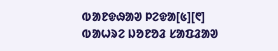ᱵᱟᱱᱫᱷᱟᱣ ᱞᱮᱫᱟ[᱕][᱖]
ᱵᱟᱦᱨᱮ ᱡᱚᱱᱚᱲ ᱥᱟᱯᱲᱟᱣ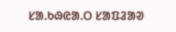ᱥᱟ.ᱠᱷᱭᱟ.ᱛ ᱥᱟᱯᱲᱟᱣ